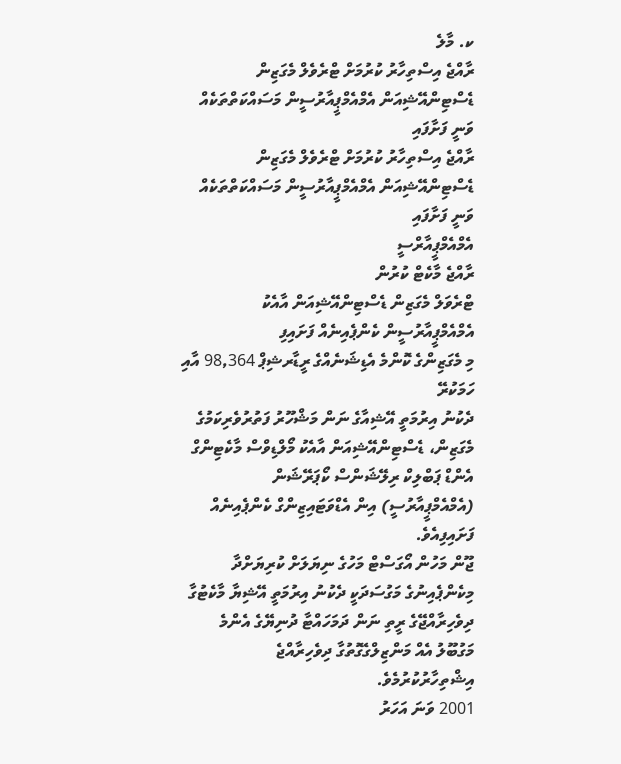ކ. މާލެ
ރާއްޖެ އިސްތިހާރު ކުރުމަށް ޓްރެވެލް މެގަޒިން ޑެސްޓިންއޭޝިއަން އެމްއެމްޕީއާރުސީން މަސައްކަތްތަކެއް ވަނީ ފަށާފައި
ރާއްޖެ އިސްތިހާރު ކުރުމަށް ޓްރެވެލް މެގަޒިން ޑެސްޓިންއޭޝިއަން އެމްއެމްޕީއާރުސީން މަސައްކަތްތަކެއް ވަނީ ފަށާފައި
އެމްއެމްޕީއާރްސީ
ރާއްޖެ މާކެޓް ކުރުން
ޓްރެވަލް މެގަޒިން ޑެސްޓިންއޭޝިއަން އާއެކު އެމްއެމްޕީއާރުސީން ކެންޕެއިނެއް ފަށައިފި
މި މެގަޒިންގެ ކޮންމެ އެޑިޝަނެއްގެ ރީޑާރޝިޕް 98,364 އާއި ހަމަކުރޭ
ދެކުނު އިރުމަތީ އޭޝިއާގެ ނަން މަޝްހޫރު ފަތުރުވެރިކަމުގެ މެގަޒިން، ޑެސްޓިންއޭޝިއަން އާއެކު މޯލްޑިވްސް މާކެޓިންގް އެންޑް ޕަބްލިކް ރިލޭޝަންސް ކޯޕަރޭޝަން (އެމްއެމްޕީއާރުސީ) އިން އެޑްވަޓައިޒިންގް ކެންޕެއިނެއް ފަށައިފިއެވެ.
ޖޫން މަހުން އޯގަސްޓް މަހުގެ ނިޔަލަށް ކުރިޔަށްދާ މިކެންޕެއިނުގެ މަގުސަދަކީ ދެކުނު އިރުމަތީ އޭޝިޔާ މާކެޓުގާ ދިވެހިރާއްޖޭގެ ރީތި ނަން ދަމަހައްޓާ ދުނިޔޭގެ އެންމެ މަގުބޫލު އެއް މަންޒިލްގެގޮތުގާ ދިވެހިރާއްޖެ އިޝްތިހާރުކުރުމެވެ.
2001 ވަނަ އަހަރު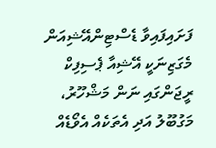ފަށައިފައިވާ ޑެސްޓިންއޭޝިއަން މެގަޒިނަކީ އޭޝިއާ ޕެސިފިކް ރީޖަންގައި ނަން މަޝްހޫރު، މަގުބޫލު އަދި އެތަކެއް އެވޯޑެއް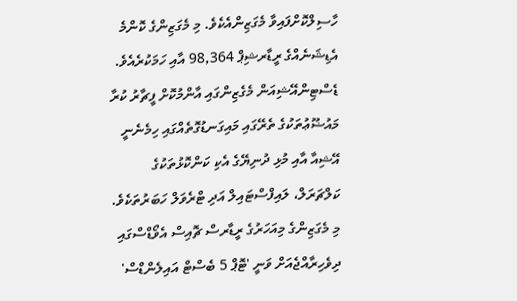ހާސިލްކޮށްފައިވާ މެގަޒިންއެކެވެ. މި މެގަޒިންގެ ކޮންމެ އެޑިޝަނެއްގެ ރީޑާރޝިޕް 98,364 އާއި ހަމަކުރެއެވެ. ޑެސްޓިންއޭޝިއަން މެގެޒިންގައި އާންމުކޮށް ފީޗާރު ކުރާ މައުޟޫޢުތަކުގެ ތެރޭގައި މައިގަނޑުގޮތެއްގައި ހިމެނެނީ އޭޝިއާ އާއި މުޅި ދުނިޔޭގެ އެކި ކަންކޮޅުތަކުގެ ކަލްޗަރަލް، ލައިފްސްޓައިލް އަދި ޓްރެވަލް ހަބަރުތަކެވެ. މި މެގަޒިންގެ މިއަހަރުގެ ރީޑާރސް ޗޮއިސް އެވޯޑްސްގައި ދިވެހިރާއްޖެއަށް ވަނީ 'ޓޮޕް 5 ބެސްޓް އައިލެންޑްސް'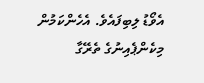އެވޯޑު ލިބިފައެވެ. އެހެންކަމުން މިކެންޕެއިނުގެ ތެރޭގާ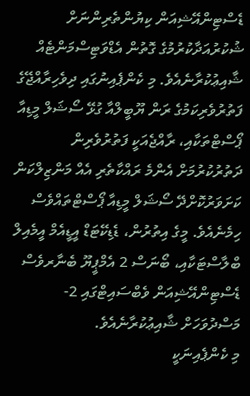ޑެސްޓިންއޭޝިއަން ކިޔުންތެރިންނަށް ޝުކުރުއަދާކުރުމުގެ ގޮތުން އެޑްވަޓިސްމަންޓެއް ޝާއިޢުކުރާނެއެވެ. މި ކެންޕެއިނުގައި ދިވެހިރާއްޖޭގެ ފަތުރުވެރިކަމުގެ ރަން ޔޫބީލްއާ ގުޅޭ ސޯޝަލް މީޑިއާ ޕޯސްޓްތަކާއި، ރާއްޖެއަކީ ފަތުރުވެރިން ދަތުރުކުރުމަށް އެންމެ ރައްކާތެރި އެއް މަންޒިލްކަން ކަށަވަރުކޮށްދޭ ސޯޝަލް މީޑިއާ ޕޯސްޓްތައްވެސް ހިމެނެއެވެ. މީގެ އިތުރުން، ޑެޑިކޭޓަޑް އީޑީއެމް އީމެއިލް ބްލާސްޓަކާއި، ބޯނަސް 2 އެމްޕީޔޫ ބެނާރވެސް ޑެސްޓިންއޭޝިއަން ވެބްސައިޓްގައި 2-މަސްދުވަހަށް ޝާއިޢުކުރާނެއެވެ.
މި ކެންޕެއިނަކީ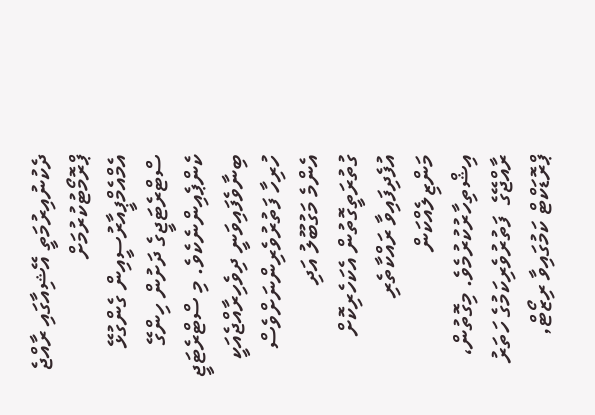ދެކުނުއިރުމަތީ އޭޝިއާގައި ރާއްޖެ ޕްރޮމޯޓުކުރުމަށް އެމްއެމްޕީއާރުސީއިން ގެންގުޅޭ ސްޓްރެޓަޖީގެ ދަށުން ހިންގޭ ކެންޕެއިންނެކެވެ. މި ސްޓްރެޓަޖީ ބިނާވެފައިވަނީ ދިވެހިރާއްޖެއަކީ ހުރިހާ ފަތުރުވެރިންނަށްވެސް އެންމެ މަގުބޫލު އަދި ގުތުރަތީގޮތުން އެކަހެރިކޮށް އުފެދިފައިވާ ރައްކާތެރި މަންޒިލެއްކަން އިޝްތިހާރުކުރުމެވެ. މިގޮތުން، ރާއްޖޭގެ  ފަތުރުވެރިކަމުގެ ހަތަރު ޕްރޮޑަކްޓް ކަމުގައިވާ ރިޒޯޓް,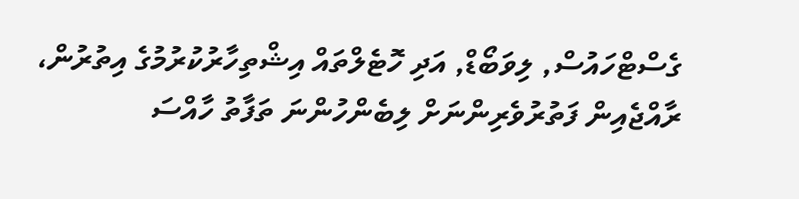ގެސްޓްހައުސް, ލިވަބޯޑް, އަދި ހޮޓެލްތައް އިޝްތިހާރުކުރުމުގެ އިތުރުން، ރާއްޖެއިން ފަތުރުވެރިންނަށް ލިބެންހުންނަ ތަފާތު ހާއްސަ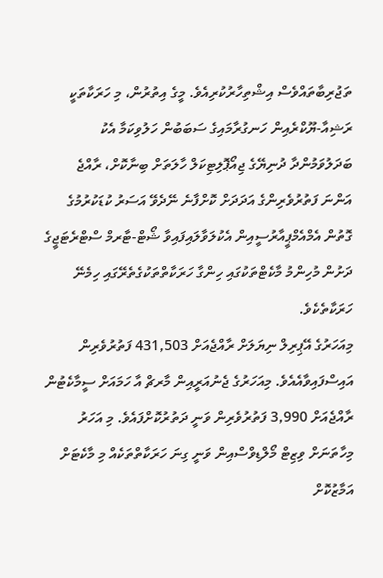ތަޖުރިބާތައްވެސް އިޝްތިހާރުކުރިއެވެ. މީގެ އިތުރުން، މި ހަރަކާތަކީ ރަޝިއާ-ޔޫކްރެއިން ހަނގުރާމައިގެ ސަބަބުން ހަލުވިކަމާ އެކު ބަދަލުވަމުންދާ ދުނިޔޭގެ ޖިއޯޕޮލިޓިކަލް ހާލަތަށް ބިނާކޮށް، ރާއްޖެ އަންނަ ފަތުރުވެރިންގެ އަދަދަށް ކޮށްފާނެ ނޭދެވޭ އަސަރު ކުޑަކުރުމުގެ ގޮތުން އެމްއެމްޕީއާރުސީއިން އެކުލަވާލައިފައިވާ ޝޯޓް-ޓާރމް ސްޓްރެޓަޖީގެ ދަށުން މުހިންމު މާކެޓްތަކުގައި ހިންގާ ހަރަކާތްތަކުގެތެރޭގައި ހިމެނޭ ހަރަކާތެކެވެ.
މިއަހަރުގެ އޭޕިރިލް ނިޔަލަށް ރާއްޖެއަށް 431,503 ފަތުރުވެރިން އައިސްފައިވާއެއެވެ. މިއަހަރުގެ ޖެނުއަރީއިން މާރޗް އާ ހަމައަށް ސީމާކެޓުން ރާއްޖެއަށް 3,990 ފަތުރުވެރިން ވަނީ ދަތުރުކޮށްފައެވެ. މި އަހަރު މިހާތަނަށް ވިޒިޓް މޯލްޑިވްސްއިން ވަނީ ގިނަ ހަރަކާތްތަކެއް މި މާކެޓަށް އަމާޒުކޮށް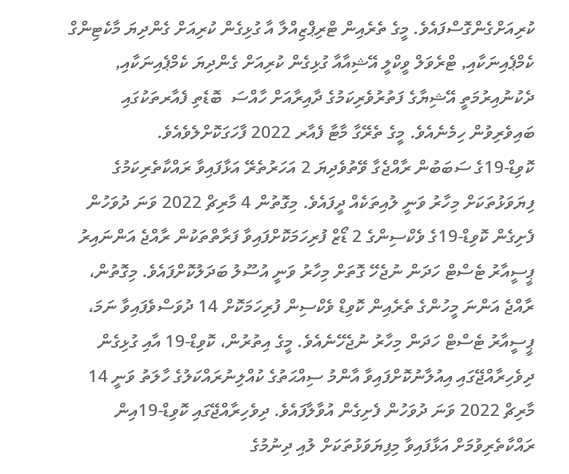ކުރިއަށްގެންގޮސްފައެވެ. މީގެ ތެރެއިން ޓްރިޕްޒިއްލާ އާ ގުޅިގެން ކުރިއަށް ގެންދިޔަ މާކެޓިންގް ކެމްޕެއިނަކާއި, ޓްރެވަލް ވީކްލީ އޭޝިއާއާ ގުޅިގެން ކުރިއަށް ގެންދިޔަ ކެމްޕެއިނަކާއި, ދެކުނުއިރުމަތީ އޭޝިޔާގެ ފަތުރުވެރިކަމުގެ ދާއިރާއަށް ހާއްސަ  ބޮޑެތި ފެއާރތަކުގައި ބައިވެރިވުން ހިމެނެއެވެ. މީގެ ތެރޭގާ މާޓާ ފެއާރ 2022 ފާހަގަކޮށްލެވެއެވެ.
ކޮވިޑް-19ގެ ސަބަބުން ރާއްޖެގާ ވޭތުވެދިޔަ 2 އަހަރުތެރޭ އަޅާފައިވާ ރައްކާތެރިކަމުގެ ފިޔަވަޅުތަކަށް މިހާރު ވަނީ ލުއިތަކެއް ދީފައެވެ. މިގޮތުން 4 މާރިޗް 2022 ވަނަ ދުވަހުން ފެށިގެން ކޮވިޑް-19ގެ ވެކްސިންގެ 2 ޑޯޒް ފުރިހަމަކޮށްފައިވާ ފަރާތްތަކުން ރާއްޖެ އަންނައިރު ޕީސީއާރު ޓެސްޓް ހަދަން ނުޖެހޭ ގޮތަށް މިހާރު ވަނީ އުސޫލު ބަދަލުކޮށްފައެވެ. މިގޮތުން، ރާއްޖެ އަންނަ މީހުންގެ ތެރެއިން ކޮވިޑް ވެކްސިން ފުރިހަމަކޮށް 14 ދުވަސްވެފައިވާ ނަމަ، ޕީސީއާރު ޓެސްޓް ހަދަން މިހާރު ނުޖެހޭނެއެވެ. މީގެ އިތުރުން، ކޮވިޑް-19 އާއި ގުޅިގެން ދިވެހިރާއްޖޭގައި އިއުލާނުކޮށްފައިވާ އާންމު ސިއްޙަތުގެ ކުއްލިނުރައްކަލުގެ ހާލަތު ވަނީ 14 މާރިޗް 2022 ވަނަ ދުވަހުން ފެށިގެން އުވާލާފައެވެ. ދިވެހިރާއްޖޭގައި ކޮވިޑް-19އިން ރައްކާތެރިވުމަށް އަޅާފައިވާ މިފިޔަވަޅުތަކަށް ލުއި ދިނުމުގެ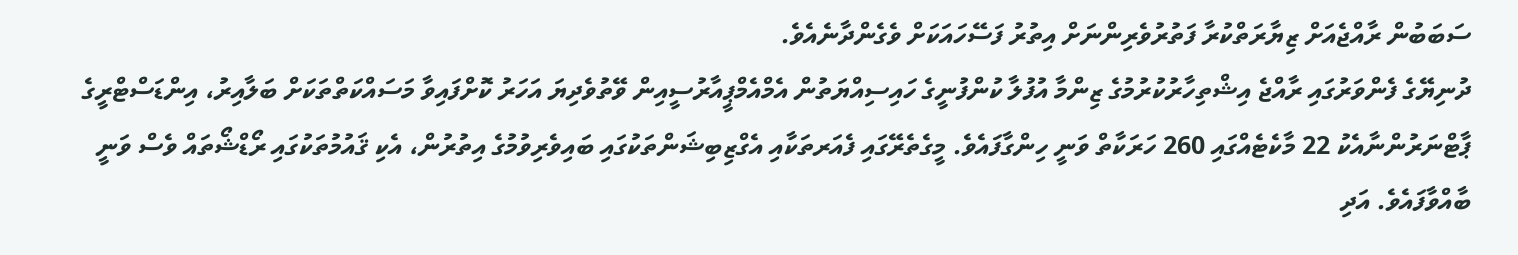ސަބަބުން ރާއްޖެއަށް ޒިޔާރަތްކުރާ ފަތުރުވެރިންނަށް އިތުރު ފަސޭހައަކަށް ވެގެންދާނެއެވެ.
ދުނިޔޭގެ ފެންވަރުގައި ރާއްޖެ އިޝްތިހާރުކުރުމުގެ ޒިންމާ އުފުލާ ކުންފުނީގެ ހައިސިއްޔަތުން އެމްއެމްޕީއާރުސީއިން ވޭތުވެދިޔަ އަހަރު ކޮށްފައިވާ މަސައްކަތްތަކަށް ބަލާއިރު، އިންޑަސްޓްރީގެ ޕާޓްނަރުންނާއެކު 22 މާކެޓެއްގައި 260 ހަރަކާތް ވަނީ ހިންގާފައެވެ. މީގެތެރޭގައި ފެއަރތަކާއި އެގްޒިބިޝަންތަކުގައި ބައިވެރިވުމުގެ އިތުރުން، އެކި ޤައުމުތަކުގައި ރޯޑްޝޯތައް ވެސް ވަނީ ބާއްވާފައެވެ. އަދި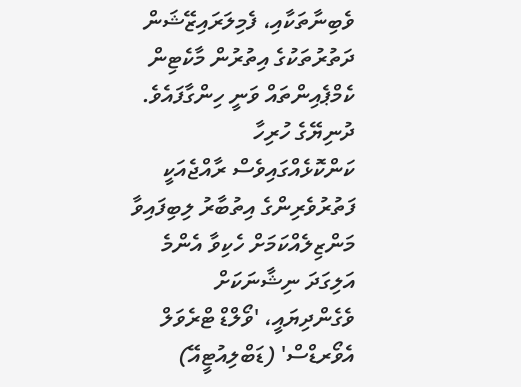ވެބިނާތަކާއި، ފެމިލަރައިޒޭޝަން ދަތުރުތަކުގެ އިތުރުން މާކެޓިން ކެމްޕެއިންތައް ވަނީ ހިންގާފައެވެ. ދުނިޔޭގެ ހުރިހާ ކަންކޮޅެއްގައިވެސް ރާއްޖެއަކީ ފަތުރުވެރިންގެ އިތުބާރު ލިބިފައިވާ މަންޒިލެއްކަމަށް ހެކިވާ އެންމެ އަލިގަދަ ނިޝާނަކަށް ވެގެންދިޔައީ، 'ވޯލްޑް ޓްރެވަލް އެވޯރޑްސް' (ޑަބްލިއުޓީއޭ)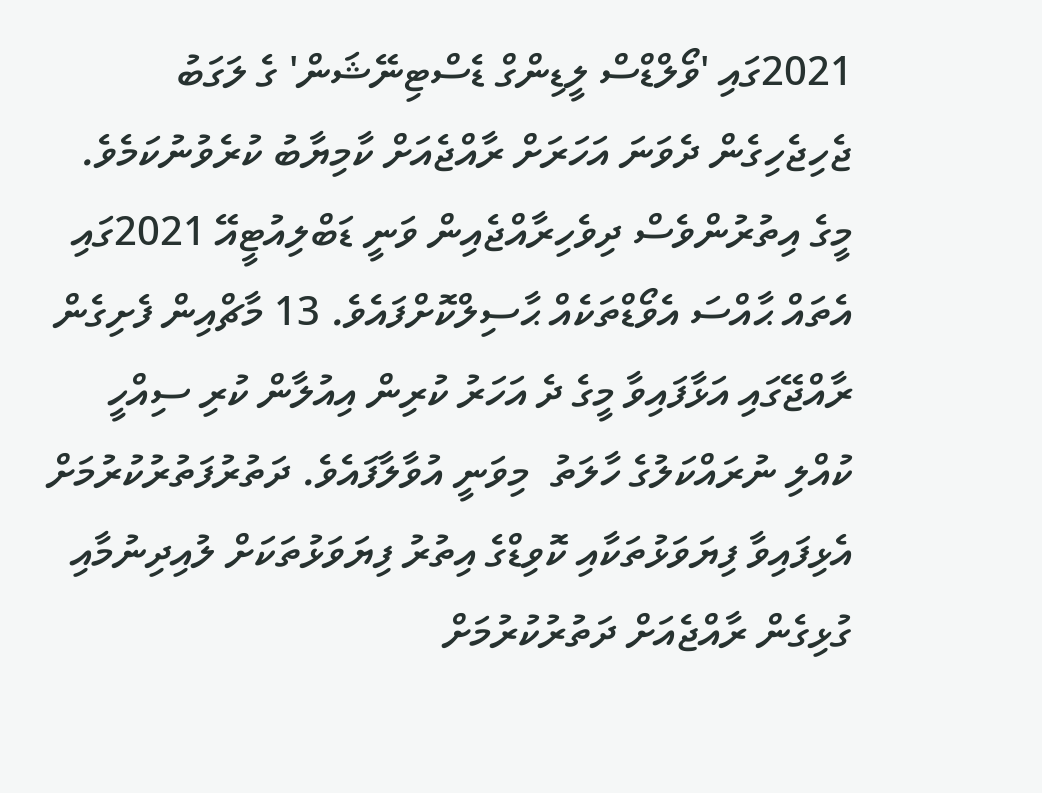2021ގައި 'ވޯލްޑްސް ލީޑިންގް ޑެސްޓިނޭޝަން' ގެ ލަގަބު ޖެހިޖެހިގެން ދެވަނަ އަހަރަށް ރާއްޖެއަށް ކާމިޔާބު ކުރެވުނުކަމެވެ. މީގެ އިތުރުންވެސް ދިވެހިރާއްޖެއިން ވަނީ ޑަބްލިއުޓީއޭ 2021ގައި އެތައް ޙާއްސަ އެވޯޑްތަކެއް ޙާސިލްކޮށްފައެވެ. 13 މާޗްއިން ފެށިގެން ރާއްޖޭގައި އަޅާފައިވާ މީގެ ދެ އަހަރު ކުރިން އިއުލާން ކުރި ސިއްހީ ކުއްލި ނުރައްކަލުގެ ހާލަތު  މިވަނީ އުވާލާފައެވެ. ދަތުރުފަތުރުކުރުމަށް އެޅިފައިވާ ފިޔަވަޅުތަކާއި ކޮވިޑްގެ އިތުރު ފިޔަވަޅުތަކަށް ލުއިދިނުމާއި ގުޅިގެން ރާއްޖެއަށް ދަތުރުކުރުމަށް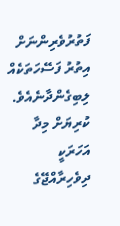ފަތުރުވެރިންނަށް އިތުރު ފަސޭހަތަކެއް ލިބިގެންދާނެއެވެ.
ކުރިޔަށް މިދާ އަހަރަކީ ދިވެހިރާއްޖޭގެ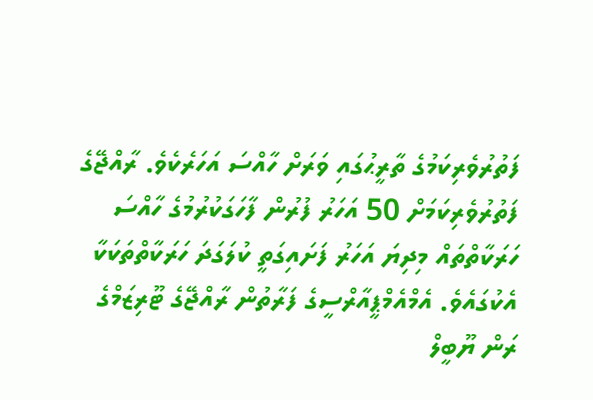ފަތުރުވެރިކަމުގެ ތާރީޙުގައި ވަރަށް ހާއްސަ އަހަރެކެވެ. ރާއްޖޭގެ ފަތުރުވެރިކަމަށް 50 އަހަރު ފުރުން ފާހަގަކުރުމުގެ ހާއްސަ ހަރަކާތްތައް މިދިޔަ އަހަރު ފަށައިގަތީ ކުލަގަދަ ހަރަކާތްތަކަކާ އެކުގައެވެ. އެމްއެމްޕީއާރްސީގެ ފަރާތުން ރާއްޖޭގެ ޓޫރިޒަމްގެ ރަން ޔޫބީލް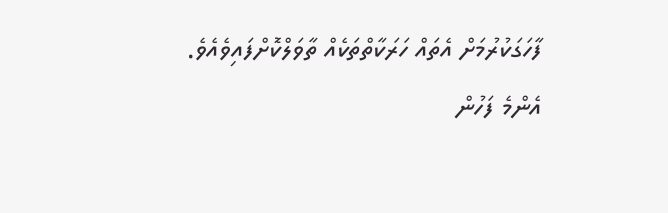ފާހަގަކުރުމަށް އެތައް ހަރަކާތްތަކެއް ތާވަލްކޮށްފައިވެއެވެ.
އެންމެ ފަހުން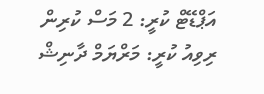އަޕްޑޭޓް ކުރީ: 2 މަސް ކުރިން
ރިވިއު ކުރީ: މަރްޔަމް ދާނިޝް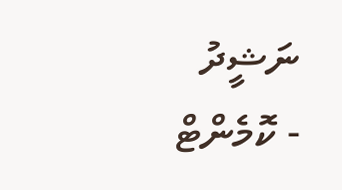ނަޝީދު
- ކޮމެންޓް